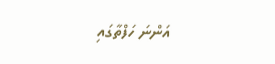އަންނަ ހަފްތާގައި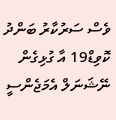ވެސް ސަރުކާރު ބަންދު
ކޮވިޑް19 އާ ގުޅިގެން ނޭޝަނަލް އެމަޖެންސީ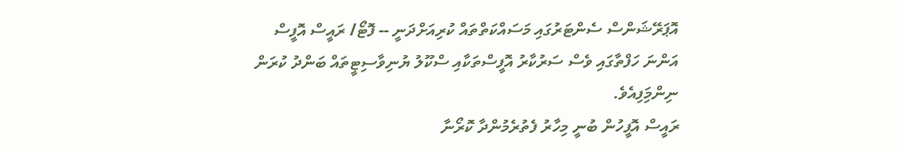އޮޕަރޭޝަންސް ސެންޓަރުގައި މަސައްކަތްތައް ކުރިއަށްދަނީ -- ފޮޓޯ/ ރައީސް އޮފީސް
އަންނަ ހަފްތާގައި ވެސް ސަރުކާރު އޮފީސްތަކާއި ސްކޫލު ޔުނިވާސިޓީތައް ބަންދު ކުރަން ނިންމަިފިއެވެ.
ރައީސް އޮފީހުން ބުނީ މިހާރު ފެތުރެމުންދާ ކޮރޯނާ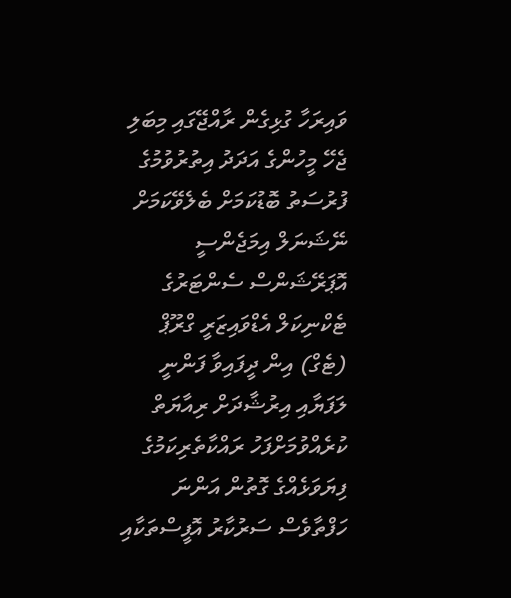ވައިރަހާ ގުޅިގެން ރާއްޖޭގައި މިބަލި ޖެހޭ މީހުންގެ އަދަދު އިތުރުވުމުގެ ފުރުސަތު ބޮޑުކަމަށް ބެލެވޭކަމަށް ނޭޝަނަލް އިމަޖެންސީ އޮޕަރޭޝަންސް ސެންޓަރުގެ ޓެކްނިކަލް އެޑްވައިޒަރީ ގްރޫޕް (ޓެގް) އިން ދީފައިވާ ފަންނީ ލަފަޔާއި އިރުޝާދަށް ރިއާޔަތް ކުރެއްވުމަށްފަހު ރައްކާތެރިކަމުގެ ފިޔަވަޅެއްގެ ގޮތުން އަންނަ ހަފްތާވެސް ސަރުކާރު އޮފީސްތަކާއި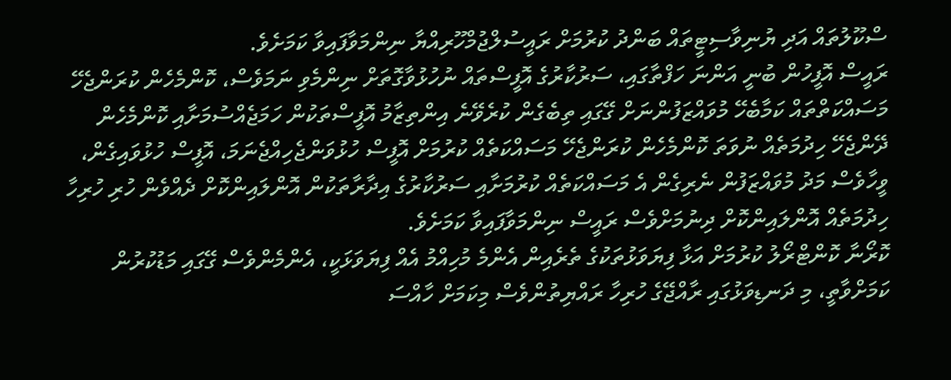ސްކޫލުތައް އަދި ޔުނިވާސިޓީތައް ބަންދު ކުރުމަށް ރައީސުލްޖުމްހޫރިއްޔާ ނިންމަވާފައިވާ ކަމަށެވެ.
ރައީސް އޮފީހުން ބުނީ އަންނަ ހަފްތާގައި، ސަރުކާރުގެ އޮފީސްތައް ނުހުޅުވާގޮތަށް ނިންމެވި ނަމަވެސް، ކޮންމެހެން ކުރަންޖެހޭ މަސައްކަތްތައް ކަމާބެހޭ މުވައްޒަފުންނަށް ގޭގައި ތިބެގެން ކުރެވޭނެ އިންތިޒާމު އޮފީސްތަކުން ހަމަޖެއްސުމަށާއި ކޮންމެހެން ދޭންޖެހޭ ހިދުމަތެއް ނުވަތަ ކޮންމެހެން ކުރަންޖެހޭ މަސައްކަތެއް ކުރުމަށް އޮފީސް ހުޅުވަންޖެހިއްޖެނަމަ، އޮފީސް ހުޅުވައިގެން، ވީހާވެސް މަދު މުވައްޒަފުން ނެރިގެން އެ މަސައްކަތެއް ކުރުމަށާއި ސަރުކާރުގެ އިދާރާތަކުން އޮންލައިންކޮށް ދެއްވެން ހުރި ހުރިހާ ހިދުމަތެއް އޮންލައިންކޮށް ދިނުމަށްވެސް ރައީސް ނިންމަވާފައިވާ ކަމަށެވެ.
ކޮރޯނާ ކޮންޓްރޯލު ކުރުމަށް އަޅާ ފިޔަވަޅުތަކުގެ ތެރެއިން އެންމެ މުހިއްމު އެއް ފިޔަވަޅަކީ، އެންމެންވެސް ގޭގައި މަޑުކުރުން ކަމަށްވާތީ، މި ދަނޑިވަޅުގައި ރާއްޖޭގެ ހުރިހާ ރައްޔިތުންވެސް މިކަމަށް ހާއްސަ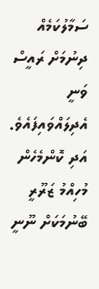ސަމާލުކަމެއް ދިނުމަށް ރައީސް ވަނީ އެދިލައްވައިފައެވެ.
އަދި ކޮންމެހެން މުހިއްމު ޒަރޫރީ ބޭނުމަކަށް ނޫނީ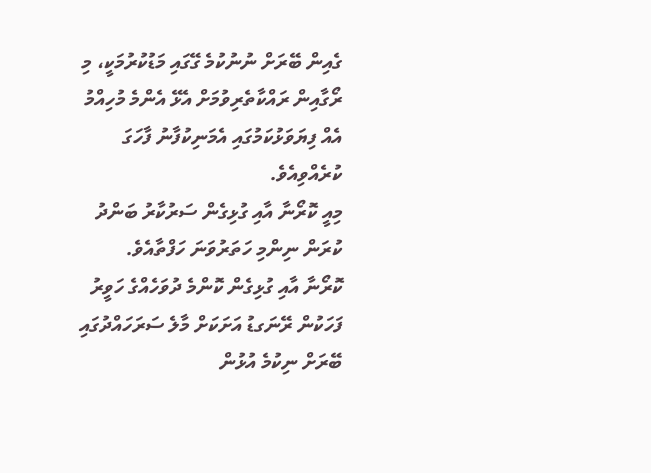ގެއިން ބޭރަށް ނުނުކުމެ ގޭގައި މަޑުކުރުމަކީ، މި ރޯގާއިން ރައްކާތެރިވުމަށް އެޅޭ އެންމެ މުހިއްމު އެއް ފިޔަވަޅުކަމުގައި އެމަނިކުފާނު ފާހަގަ ކުރެއްވިއެވެ.
މިއީ ކޮރޯނާ އާއި ގުޅިގެން ސަރުކާރު ބަންދު ކުރަން ނިންމި ހަތަރުވަނަ ހަފްތާއެވެ.
ކޮރޯނާ އާއި ގުޅިގެން ކޮންމެ ދުވަހެއްގެ ހަވީރު ފަހަކުން ރޭނަގޑު އަށަކަށް މާލެ ސަރަހައްދުގައި ބޭރަށް ނިކުމެ އުޅުން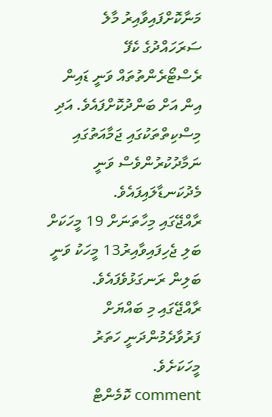މަނާކޮށްފައިވާއިރު މާލެ ސަރަހައްދުގެ ކެފޭ ރެސްޓޯރެންތުތައް ވަނީ ޑައިން އިން އަށް ބަންދުކޮށްފައެވެ. އަދި މިސްކިތްތަކުގައި ޖަމާއަތުގައި ނަމާދުކުރުންވެސް ވަނީ މެދުކަނޑާލައިފައެވެ.
ރާއްޖޭގައި މިހާތަނަށް 19 މީހަކަށް ބަލި ޖެހިފައިވާއިރު13 މީހަކު ވަނީ ބަލިން ރަނގަޅުވެފައެވެ. ރާއްޖޭގައި މި ބައްޔަށް ފަރުވާދެމުންދަނީ ހަތަރު މީހަކަށެވެ.
comment ކޮމެންޓް